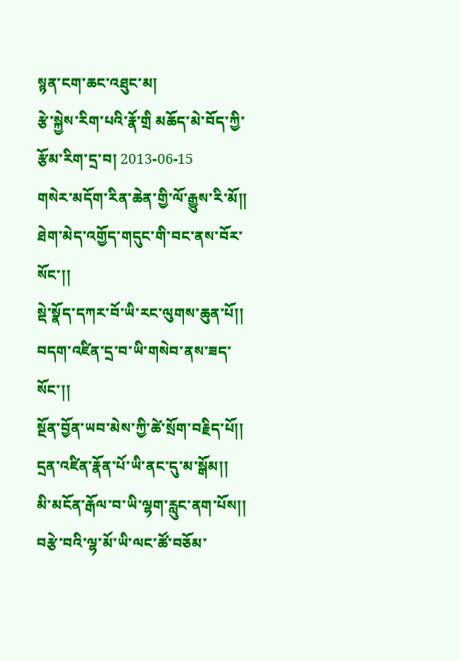སྙན་ངག་ཆང་འཐུང་མ།
རྩེ་སྐྱེས་རིག་པའི་རྣོ་གྲི མཆོད་མེ་བོད་ཀྱི་རྩོམ་རིག་དྲ་བ། 2013-06-15
གསེར་མདོག་རིན་ཆེན་གྱི་ལོ་རྒྱུས་རི་མོ།།
ཐེག་མེད་འགྱོད་གདུང་གི་བང་ནས་བོར་སོང་།།
སྡེ་སྣོད་དཀར་བོ་ཡི་རང་ལུགས་ཆུན་པོ།།
བདག་འཛིན་དྲ་བ་ཡི་གསེབ་ནས་ཟད་སོང་།།
སྔོན་བྱོན་ཡབ་མེས་ཀྱི་ཚེ་སྲོག་བརྗིད་པོ།།
དྲན་འཛིན་རྣོན་པོ་ཡི་ནང་དུ་མ་སྒོམ།།
མི་མངོན་རྒོལ་བ་ཡི་ལྷག་རླུང་ནག་པོས།།
བརྩེ་བའི་ལྷ་མོ་ཡི་ལང་ཚོ་བཅོམ་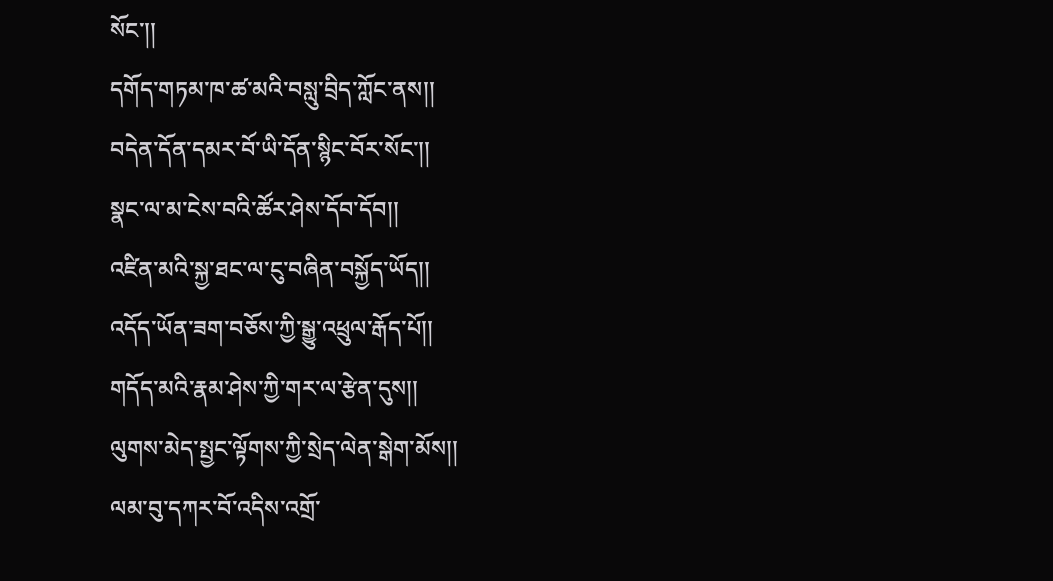སོང་།།
དགོད་གཏམ་ཁ་ཚ་མའི་བསླུ་བྲིད་ཀློང་ནས།།
བདེན་དོན་དམར་བོ་ཡི་དོན་སྙིང་བོར་སོང་།།
སྣང་ལ་མ་ངེས་བའི་ཚོར་ཤེས་དོབ་དོབ།།
འཛིན་མའི་སྐྱ་ཐང་ལ་ངུ་བཞིན་བསྐྱོད་ཡོད།།
འདོད་ཡོན་ཟག་བཅོས་ཀྱི་སྒྱུ་འཕྲུལ་རྒོད་པོ།།
གདོད་མའི་རྣམ་ཤེས་ཀྱི་གར་ལ་རྩེན་དུས།།
ལུགས་མེད་སྤྱང་ལྟོགས་ཀྱི་སྲེད་ལེན་སྒེག་མོས།།
ལམ་བུ་དཀར་བོ་འདིས་འགྲོ་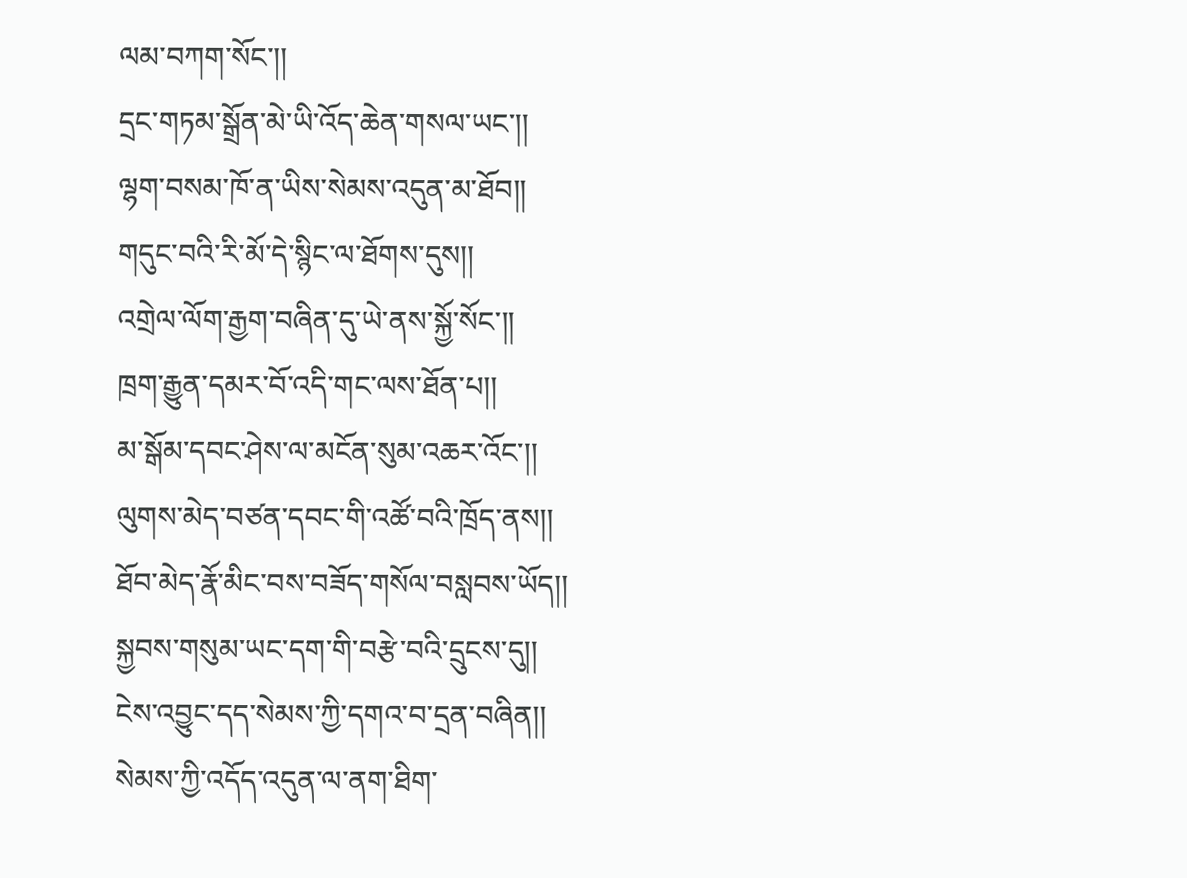ལམ་བཀག་སོང་།།
དྲང་གཏམ་སྒྲོན་མེ་ཡི་འོད་ཆེན་གསལ་ཡང་།།
ལྷག་བསམ་ཁོ་ན་ཡིས་སེམས་འདུན་མ་ཐོབ།།
གདུང་བའི་རི་མོ་དེ་སྙིང་ལ་ཐོགས་དུས།།
འགྲེལ་ལོག་རྒྱག་བཞིན་དུ་ཡེ་ནས་སྐྱོ་སོང་།།
ཁྲག་རྒྱུན་དམར་བོ་འདི་གང་ལས་ཐོན་པ།།
མ་སྒོམ་དབང་ཤེས་ལ་མངོན་སུམ་འཆར་འོང་།།
ལུགས་མེད་བཙན་དབང་གི་འཚོ་བའི་ཁྲོད་ནས།།
ཐོབ་མེད་རྣོ་མིང་བས་བཟོད་གསོལ་བསླབས་ཡོད།།
སྐྱབས་གསུམ་ཡང་དག་གི་བརྩེ་བའི་དྲུངས་དུ།།
ངེས་འབྱུང་དད་སེམས་ཀྱི་དགའ་བ་དྲན་བཞིན།།
སེམས་ཀྱི་འདོད་འདུན་ལ་ནག་ཐིག་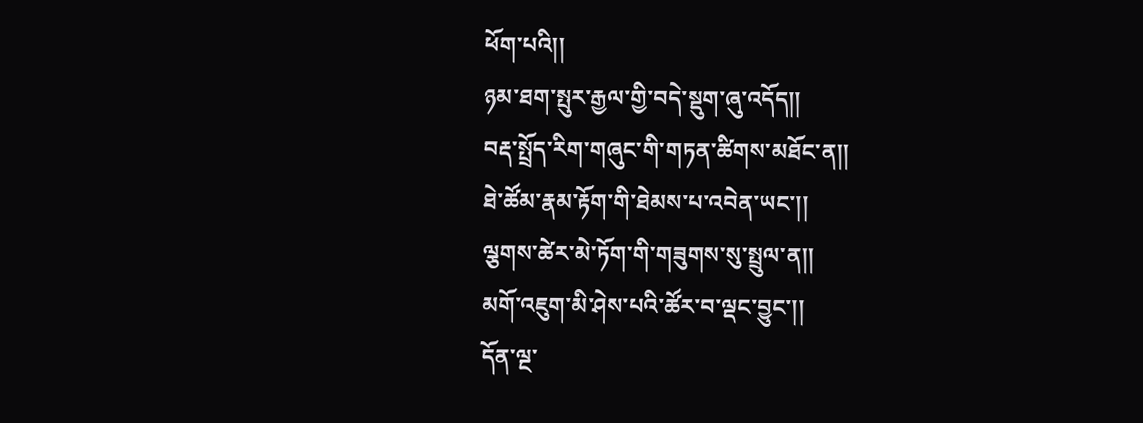ཕོག་པའི།།
ཉམ་ཐག་སྤུར་རྒྱལ་གྱི་བདེ་སྡུག་ཞུ་འདོད།།
བརྡ་སྤྲོད་རིག་གཞུང་གི་གཏན་ཚིགས་མཐོང་ན།།
ཐེ་ཚོམ་རྣམ་རྟོག་གི་ཐེམས་པ་འབེན་ཡང་།།
ལྕགས་ཚེར་མེ་ཏོག་གི་གཟུགས་སུ་སྤྲུལ་ན།།
མགོ་འཇུག་མི་ཤེས་པའི་ཚོར་བ་ལྡང་བྱུང་།།
དོན་ལྔ་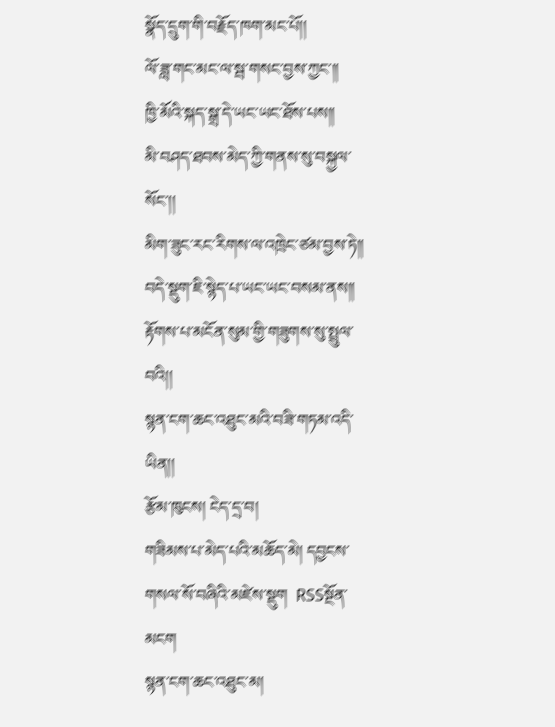སྣོད་དྲུག་གི་བརྗོད་ཁག་མང་པོ།།
ལོ་ཟླ་གང་མང་ལ་སྦ་གསང་བྱས་ཀྱང་།།
ཁྱི་མོའི་སྐད་སྒྲ་དེ་ཡང་ཡང་ཐོས་པས།།
མི་བཤད་ཐབས་མེད་ཀྱི་གནས་སུ་བསྐྱལ་སོང་།།
མིག་ཟུང་རང་རིགས་ལ་འཁྲེང་ཙམ་བྱས་ཏེ།།
བདེ་སྡུག་ཇི་སྙེད་པ་ཡང་ཡང་བསམ་ནས།།
རྟོགས་པ་མངོན་སུམ་གྱི་གཟུགས་སུ་སྤྲུལ་བའི།།
སྙན་ངག་ཆང་འཐུང་མའི་བཟི་གཏམ་འདི་ཡིན།།
རྩོམ་ཁུངས། ངེད་དྲ་བ།
གཟིམས་པ་མེད་པའི་མཆོད་མེ། དབྱངས་གསལ་སོ་བཞིའི་མཛེས་སྡུག  RSSསྔོན་མངག
སྙན་ངག་ཆང་འཐུང་མ།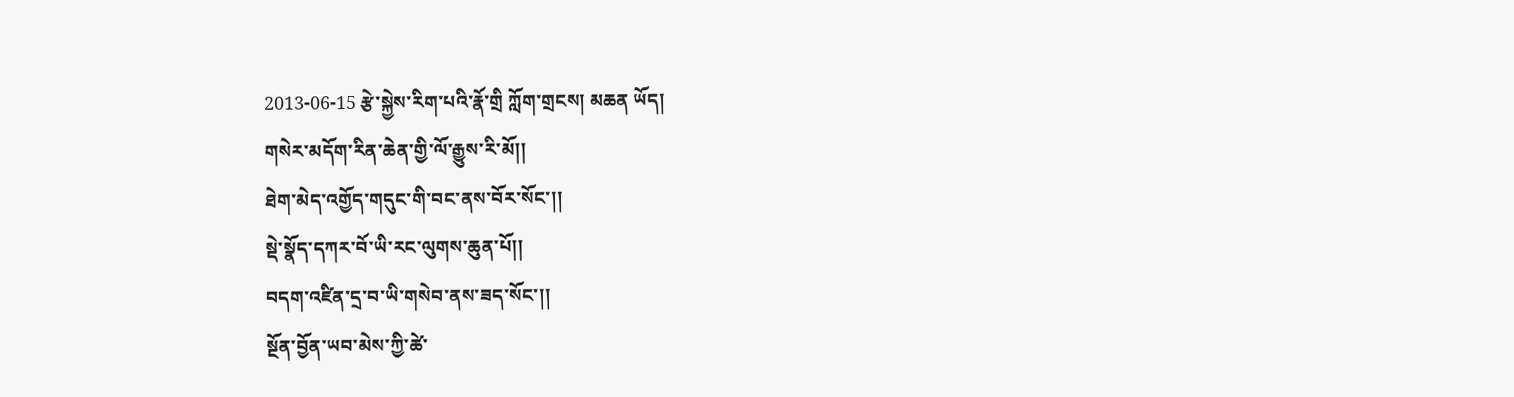2013-06-15 རྩེ་སྐྱེས་རིག་པའི་རྣོ་གྲི ཀློག་གྲངས། མཆན ཡོད།
གསེར་མདོག་རིན་ཆེན་གྱི་ལོ་རྒྱུས་རི་མོ།།
ཐེག་མེད་འགྱོད་གདུང་གི་བང་ནས་བོར་སོང་།།
སྡེ་སྣོད་དཀར་བོ་ཡི་རང་ལུགས་ཆུན་པོ།།
བདག་འཛིན་དྲ་བ་ཡི་གསེབ་ནས་ཟད་སོང་།།
སྔོན་བྱོན་ཡབ་མེས་ཀྱི་ཚེ་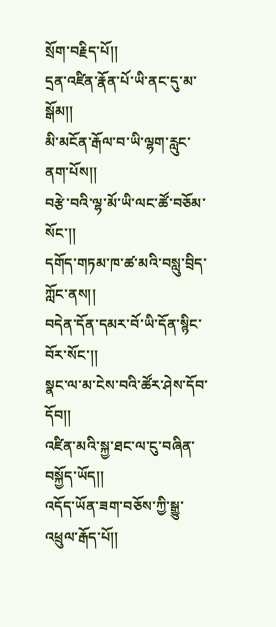སྲོག་བརྗིད་པོ།།
དྲན་འཛིན་རྣོན་པོ་ཡི་ནང་དུ་མ་སྒོམ།།
མི་མངོན་རྒོལ་བ་ཡི་ལྷག་རླུང་ནག་པོས།།
བརྩེ་བའི་ལྷ་མོ་ཡི་ལང་ཚོ་བཅོམ་སོང་།།
དགོད་གཏམ་ཁ་ཚ་མའི་བསླུ་བྲིད་ཀློང་ནས།།
བདེན་དོན་དམར་བོ་ཡི་དོན་སྙིང་བོར་སོང་།།
སྣང་ལ་མ་ངེས་བའི་ཚོར་ཤེས་དོབ་དོབ།།
འཛིན་མའི་སྐྱ་ཐང་ལ་ངུ་བཞིན་བསྐྱོད་ཡོད།།
འདོད་ཡོན་ཟག་བཅོས་ཀྱི་སྒྱུ་འཕྲུལ་རྒོད་པོ།།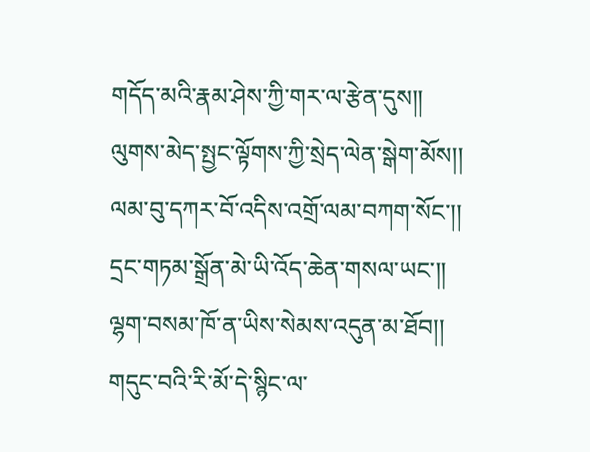གདོད་མའི་རྣམ་ཤེས་ཀྱི་གར་ལ་རྩེན་དུས།།
ལུགས་མེད་སྤྱང་ལྟོགས་ཀྱི་སྲེད་ལེན་སྒེག་མོས།།
ལམ་བུ་དཀར་བོ་འདིས་འགྲོ་ལམ་བཀག་སོང་།།
དྲང་གཏམ་སྒྲོན་མེ་ཡི་འོད་ཆེན་གསལ་ཡང་།།
ལྷག་བསམ་ཁོ་ན་ཡིས་སེམས་འདུན་མ་ཐོབ།།
གདུང་བའི་རི་མོ་དེ་སྙིང་ལ་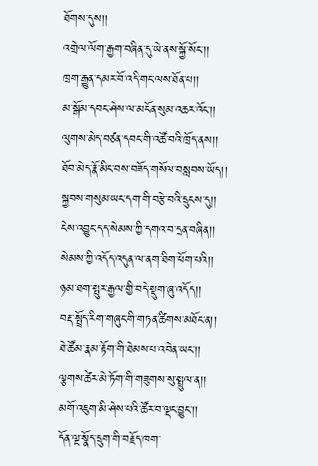ཐོགས་དུས།།
འགྲེལ་ལོག་རྒྱག་བཞིན་དུ་ཡེ་ནས་སྐྱོ་སོང་།།
ཁྲག་རྒྱུན་དམར་བོ་འདི་གང་ལས་ཐོན་པ།།
མ་སྒོམ་དབང་ཤེས་ལ་མངོན་སུམ་འཆར་འོང་།།
ལུགས་མེད་བཙན་དབང་གི་འཚོ་བའི་ཁྲོད་ནས།།
ཐོབ་མེད་རྣོ་མིང་བས་བཟོད་གསོལ་བསླབས་ཡོད།།
སྐྱབས་གསུམ་ཡང་དག་གི་བརྩེ་བའི་དྲུངས་དུ།།
ངེས་འབྱུང་དད་སེམས་ཀྱི་དགའ་བ་དྲན་བཞིན།།
སེམས་ཀྱི་འདོད་འདུན་ལ་ནག་ཐིག་ཕོག་པའི།།
ཉམ་ཐག་སྤུར་རྒྱལ་གྱི་བདེ་སྡུག་ཞུ་འདོད།།
བརྡ་སྤྲོད་རིག་གཞུང་གི་གཏན་ཚིགས་མཐོང་ན།།
ཐེ་ཚོམ་རྣམ་རྟོག་གི་ཐེམས་པ་འབེན་ཡང་།།
ལྕགས་ཚེར་མེ་ཏོག་གི་གཟུགས་སུ་སྤྲུལ་ན།།
མགོ་འཇུག་མི་ཤེས་པའི་ཚོར་བ་ལྡང་བྱུང་།།
དོན་ལྔ་སྣོད་དྲུག་གི་བརྗོད་ཁག་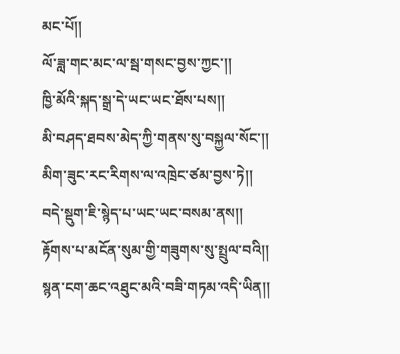མང་པོ།།
ལོ་ཟླ་གང་མང་ལ་སྦ་གསང་བྱས་ཀྱང་།།
ཁྱི་མོའི་སྐད་སྒྲ་དེ་ཡང་ཡང་ཐོས་པས།།
མི་བཤད་ཐབས་མེད་ཀྱི་གནས་སུ་བསྐྱལ་སོང་།།
མིག་ཟུང་རང་རིགས་ལ་འཁྲེང་ཙམ་བྱས་ཏེ།།
བདེ་སྡུག་ཇི་སྙེད་པ་ཡང་ཡང་བསམ་ནས།།
རྟོགས་པ་མངོན་སུམ་གྱི་གཟུགས་སུ་སྤྲུལ་བའི།།
སྙན་ངག་ཆང་འཐུང་མའི་བཟི་གཏམ་འདི་ཡིན།།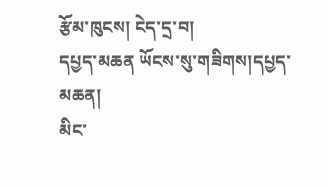རྩོམ་ཁུངས། ངེད་དྲ་བ།
དཔྱད་མཆན ཡོངས་སུ་གཟིགས།དཔྱད་མཆན།
མིང་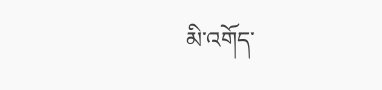མི་འགོད་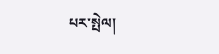པར་སྤེལ།